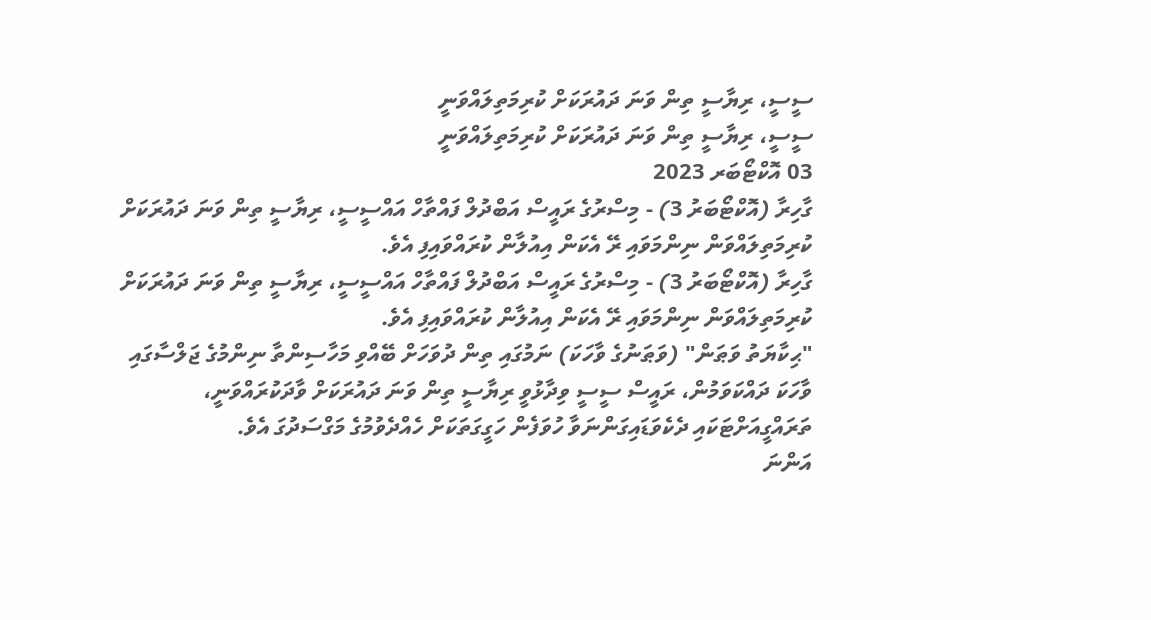ސީސީ، ރިޔާސީ ތިން ވަނަ ދައުރަކަށް ކުރިމަތިލައްވަނީ
ސީސީ، ރިޔާސީ ތިން ވަނަ ދައުރަކަށް ކުރިމަތިލައްވަނީ
03 އޮކްޓޯބަރ 2023
ގާހިރާ (އޮކްޓޯބަރު 3) - މިސްރުގެ ރައީސް އަބްދުލް ފައްތާހް އައްސީސީ، ރިޔާސީ ތިން ވަނަ ދައުރަކަށް ކުރިމަތިލައްވަން ނިންމަވައި ރޭ އެކަން އިއުލާން ކުރައްވައިފި އެވެ.
ގާހިރާ (އޮކްޓޯބަރު 3) - މިސްރުގެ ރައީސް އަބްދުލް ފައްތާހް އައްސީސީ، ރިޔާސީ ތިން ވަނަ ދައުރަކަށް ކުރިމަތިލައްވަން ނިންމަވައި ރޭ އެކަން އިއުލާން ކުރައްވައިފި އެވެ.
"ޙިކާޔަތު ވަޠަން" (ވަޠަނުގެ ވާހަކަ) ނަމުގައި ތިން ދުވަހަށް ބޭއްވި މަހާސިންތާ ނިންމުގެ ޖަލްސާގައި ވާހަކަ ދައްކަވަމުން، ރައީސް ސީސީ ވިދާޅުވީ ރިޔާސީ ތިން ވަނަ ދައުރަކަށް ވާދަކުރައްވަނީ، ތަރައްގީއަށްޓަކައި ދެކެވަޑައިގަންނަވާ ހުވަފެން ހަގީގަތަކަށް ހެއްދެވުމުގެ މަގްސަދުގަ އެވެ.
އަންނަ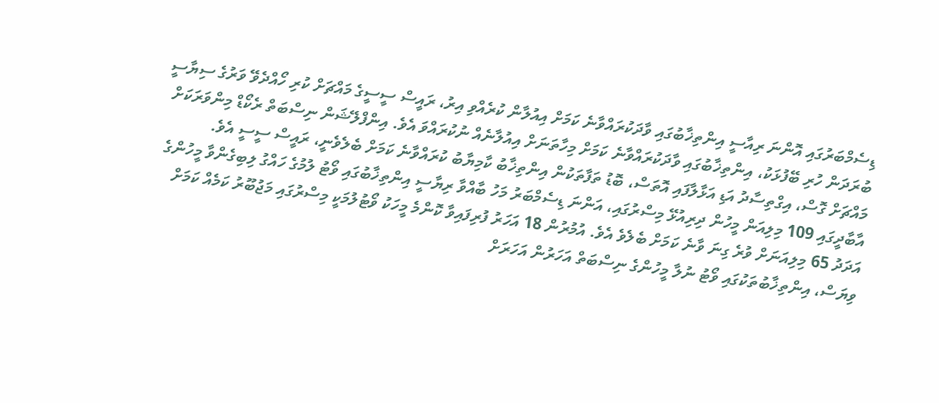ޑިސެމްބަރުގައި އޮންނަ ރިއާސީ އިންތިޚާބުގައި ވާދަކުރައްވާނެ ކަމަށް އިއުލާން ކުރެއްވި އިރު، ރައީސް ސީސީގެ މައްޗަށް ކުރި ހޯއްދެވޭ ވަރުގެ ސިޔާސީ ބުރަދަން ހުރި ބޭފުޅަކު، އިންތިޚާބުގައި ވާދަކުރައްވާނެ ކަމަށް މިހާތަނަށް އިއުލާނެއް ނުކުރައްވަ އެވެ. އިންފްލޭޝަން ނިސްބަތް ރެކޯޑް މިންވަރަކަށް މައްޗަށް ގޮސް، އިގްތިސާދު އަޑި އަޅާލާފައި އޮތަސް، ބޮޑު ތަފާތަކުން އިންތިޚާބު ކާމިޔާބު ކުރައްވާނެ ކަމަށް ބެލެވެނީ، ރައީސް ސީސީ އެވެ.
އާބާދީގައި 109 މިލިއަން މީހުން ދިރިއުޅޭ މިސްރުގައި، އަންނަ ޑިސެމްބަރު މަހު ބާއްވާ ރިޔާސީ އިންތިޚާބުގައި ވޯޓު ލުމުގެ ހައްގު ލިބިގެންވާ މީހުންގެ އަދަދު 65 މިލިއަނަށް ވުރެ ގިނަ ވާނެ ކަމަށް ބެލެވެ އެވެ. އުމުރުން 18 އަހަރު ފުރިފައިވާ ކޮންމެ މީހަކު ވޯޓުލުމަކީ މިސްރުގައި މަޖުބޫރު ކަމެއް ކަމަށް ވިޔަސް، އިންތިޚާބުތަކުގައި ވޯޓު ނުލާ މީހުންގެ ނިސްބަތް އަހަރުން އަހަރަށް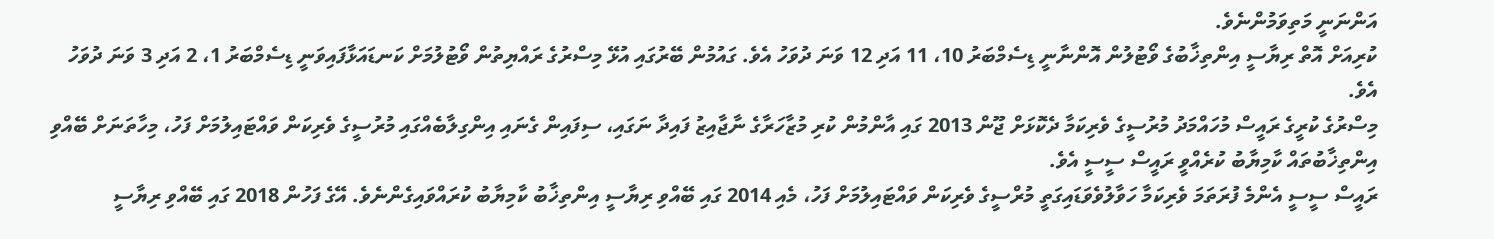އަންނަނީ މަތިވަމުންނެވެ.
ކުރިއަށް އޮތް ރިޔާސީ އިންތިޚާބުގެ ވޯޓުލުން އޮންނާނީ ޑިސެމްބަރު 10، 11 އަދި 12 ވަނަ ދުވަހު އެވެ. ގައުމުން ބޭރުގައި އުޅޭ މިސްރުގެ ރައްޔިތުން ވޯޓުލުމަށް ކަނޑައަޅާފައިވަނީ ޑިސެމްބަރު 1، 2 އަދި 3 ވަނަ ދުވަހު އެވެ.
މިސްރުގެ ކުރީގެ ރައީސް މުހައްމަދު މުރުސީގެ ވެރިކަމާ ދެކޮޅަށް ޖޫން 2013 ގައި އާންމުން ކުރި މުޒާހަރާގެ ނާޖާއިޒު ފައިދާ ނަގައި، ސިފައިން ގެނައި އިންގިލާބެއްގައި މުރުސީގެ ވެރިކަން ވައްޓައިލުމަށް ފަހު، މިހާތަނަށް ބޭއްވި އިންތިޚާބުތައް ކާމިޔާބު ކުރެއްވީ ރައީސް ސީސީ އެވެ.
ރައީސް ސީސީ އެންމެ ފުރަތަމަ ވެރިކަމާ ހަވާލުވެވަޑައިގަތީ މުރްސީގެ ވެރިކަން ވައްޓައިލުމަށް ފަހު، މެއި 2014 ގައި ބޭއްވި ރިޔާސީ އިންތިޚާބު ކާމިޔާބު ކުރައްވައިގެންނެވެ. އޭގެ ފަހުން 2018 ގައި ބޭއްވި ރިޔާސީ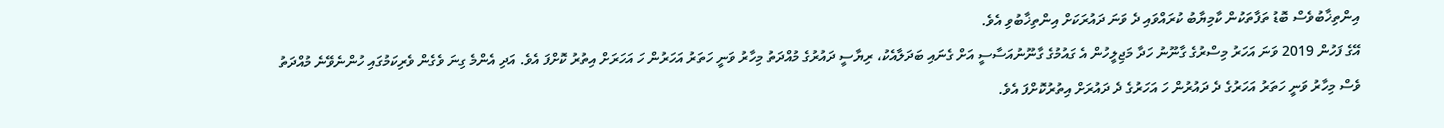އިންތިޚާބުވެސް ބޮޑު ތަފާތަކުން ކާމިޔާބު ކުރައްވައި ދެ ވަނަ ދައުރަކަށް އިންތިޚާބުވި އެވެ.
އޭގެ ފަހުން 2019 ވަނަ އަހަރު މިސްރުގެ ގާނޫނު ހަދާ މަޖިލީހުން އެ ގައުމުގެ ގާނޫނުއަސާސީ އަށް ގެނައި ބަދަލާއެކު، ރިޔާސީ ދައުރުގެ މުއްދަތު މިހާރު ވަނީ ހަތަރު އަހަރުން ހަ އަހަރަށް އިތުރު ކޮށްފަ އެވެ. އަދި އެންމެ ގިނަ ވެގެން ވެރިކަމުގައި ހުންނެވޭނެ މުއްދަތު ވެސް މިހާރު ވަނީ ހަތަރު އަހަރުގެ ދެ ދައުރުން ހަ އަހަރުގެ ދެ ދައުރަށް އިތުރުކޮށްފަ އެވެ.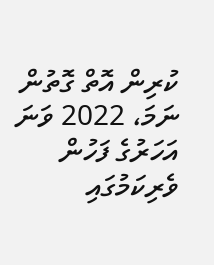ކުރިން އޮތް ގޮތުން ނަމަ، 2022 ވަނަ އަހަރުގެ ފަހުން ވެރިކަމުގައި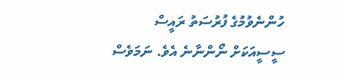ހުންނެވުމުގެ ފުރުސަތު ރައީސް ސީސީއަކަށް ނޯންނާނެ އެވެ. ނަމަވެސް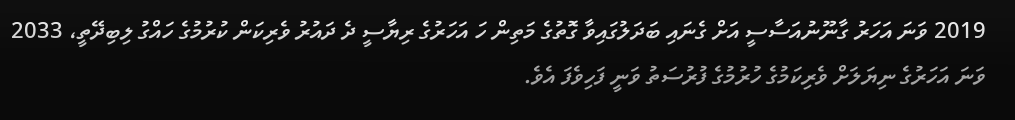2019 ވަނަ އަހަރު ގާނޫނުއަސާސީ އަށް ގެނައި ބަދަލުގައިވާ ގޮތުގެ މަތިން ހަ އަހަރުގެ ރިޔާސީ ދެ ދައުރު ވެރިކަން ކުރުމުގެ ހައްގު ލިބިދޭތީ، 2033 ވަނަ އަހަރުގެ ނިޔަލަށް ވެރިކަމުގެ ހުރުމުގެ ފުރުސަތު ވަނީ ފަހިވެފަ އެވެ.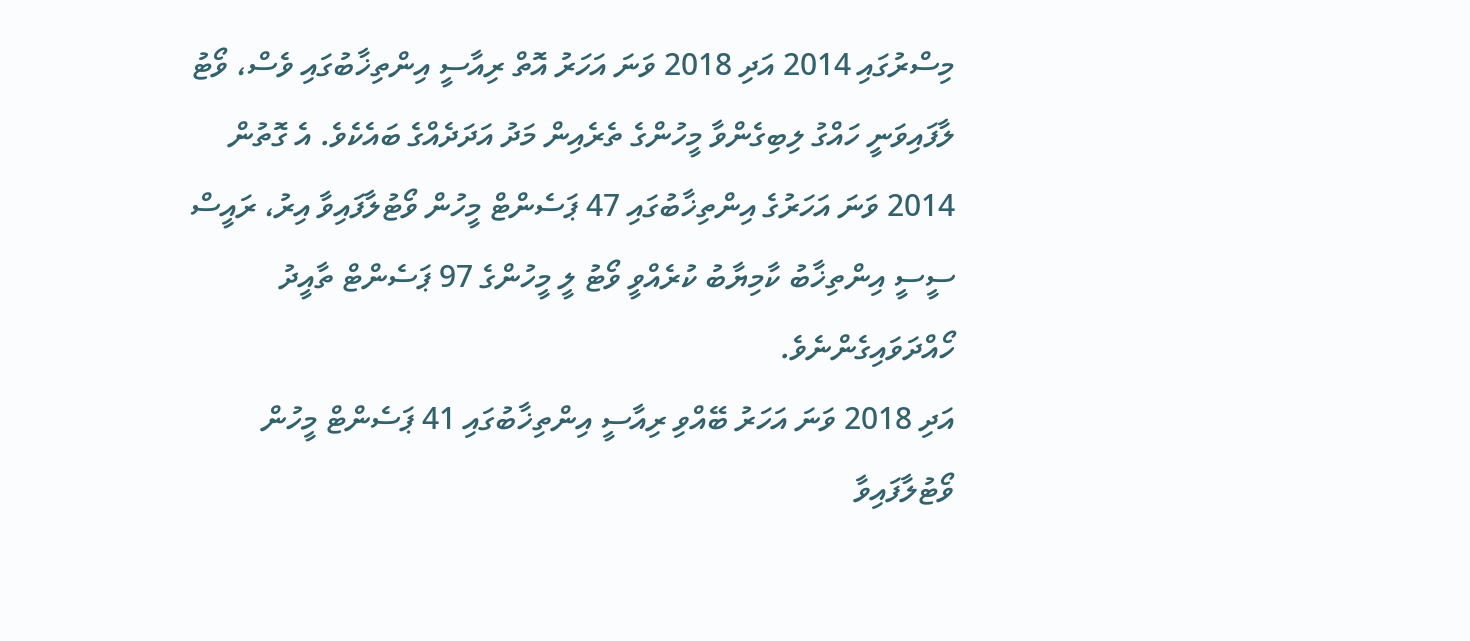މިސްރުގައި 2014 އަދި 2018 ވަނަ އަހަރު އޮތް ރިއާސީ އިންތިޚާބުގައި ވެސް، ވޯޓު ލާފައިވަނީ ހައްގު ލިބިގެންވާ މީހުންގެ ތެރެއިން މަދު އަދަދެއްގެ ބައެކެވެ. އެ ގޮތުން 2014 ވަނަ އަހަރުގެ އިންތިޚާބުގައި 47 ޕަސެންޓް މީހުން ވޯޓުލާފައިވާ އިރު، ރައީސް ސީސީ އިންތިޚާބު ކާމިޔާބު ކުރެއްވީ ވޯޓު ލީ މީހުންގެ 97 ޕަސެންޓް ތާއީދު ހޯއްދަވައިގެންނެވެ.
އަދި 2018 ވަނަ އަހަރު ބޭއްވި ރިއާސީ އިންތިޚާބުގައި 41 ޕަސެންޓް މީހުން ވޯޓުލާފައިވާ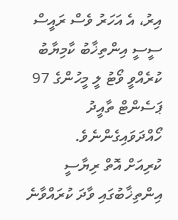އިރު، އެ އަހަރު ވެސް ރައީސް ސީސީ އިންތިޚާބު ކާމިޔާބު ކުރެއްވީ ވޯޓު ލީ މީހުންގެ 97 ޕަސެންޓް ތާއީދު ހޯއްދަވައިގެންނެވެ.
ކުރިއަށް އޮތް ރިޔާސީ އިންތިޚާބުގައި ވާދަ ކުރައްވާނެ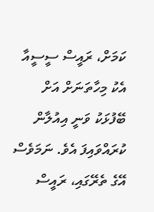ކަމަށް، ރައީސް ސީސީއާ އެކު މިހާތަނަށް އަށް ބޭފުޅަކު ވަނީ އިއުލާން ކުރައްވައިފަ އެވެ. ނަމަވެސް އޭގެ ތެރޭގައި، ރައީސް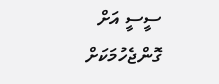ސީސީ އަށް ގޮންޖެހުމަކަށް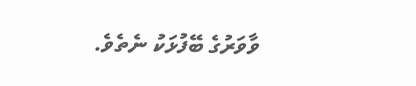ވާވަރުގެ ބޭފުޅަކު ނެތެވެ.